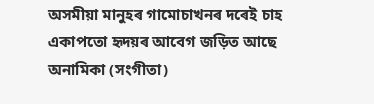অসমীয়া মানুহৰ গামোচাখনৰ দৰেই চাহ একাপতো হৃদয়ৰ আবেগ জড়িত আছে
অনামিকা (সংগীতা)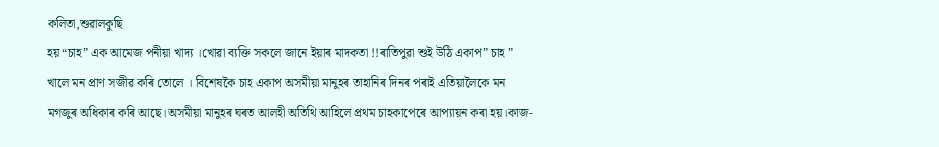কলিতা,শুৱালকুছি
হয় “চাহ” এক আমেজ পনীয়া খাদ্য ।খোৱা ব্যক্তি সকলে জানে ইয়াৰ মাদকতা !!ৰাতিপুৱা শুই উঠি একাপ” চাহ ” খালে মন প্ৰাণ সজীৱ কৰি তোলে । বিশেষকৈ চাহ একাপ অসমীয়া মানুহৰ তাহানিৰ দিনৰ পৰাই এতিয়ালৈকে মন মগজুৰ অধিকাৰ কৰি আছে।অসমীয়া মানুহৰ ঘৰত আলহী অতিথি আহিলে প্ৰথম চাহকাপেৰে আপ্যায়ন কৰা হয়।কাজ-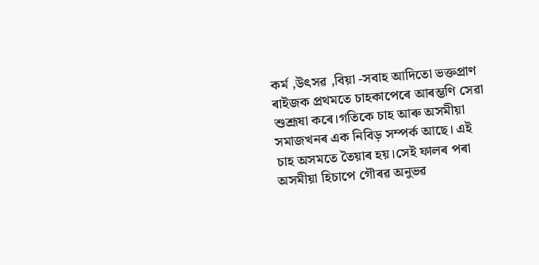কৰ্ম ,উৎসৱ ,বিয়া -সবাহ আদিতো ভক্তপ্ৰাণ ৰাইজক প্ৰথমতে চাহকাপেৰে আৰম্ভণি সেৱা শুশ্ৰূষা কৰে।গতিকে চাহ আৰু অসমীয়া সমাজখনৰ এক নিবিড় সম্পৰ্ক আছে। এই চাহ অসমতে তৈয়াৰ হয়।সেই ফালৰ পৰা অসমীয়া হিচাপে গৌৰৱ অনুভৱ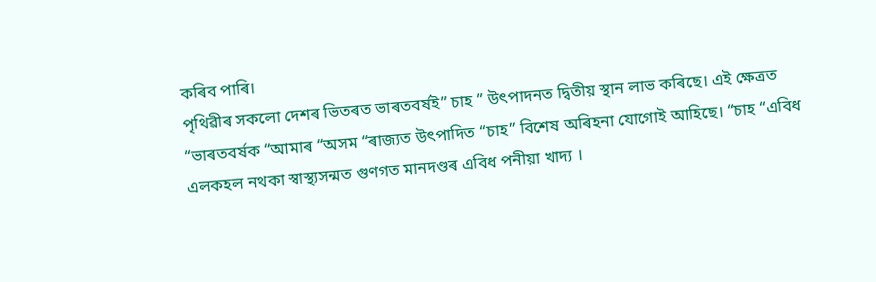কৰিব পাৰি।
পৃথিৱীৰ সকলো দেশৰ ভিতৰত ভাৰতবৰ্ষই” চাহ ” উৎপাদনত দ্বিতীয় স্থান লাভ কৰিছে। এই ক্ষেত্ৰত “ভাৰতবৰ্ষক “আমাৰ “অসম “ৰাজ্যত উৎপাদিত “চাহ” বিশেষ অৰিহনা যোগোই আহিছে। “চাহ “এবিধ এলকহল নথকা স্বাস্থ্যসন্মত গুণগত মানদণ্ডৰ এবিধ পনীয়া খাদ্য ।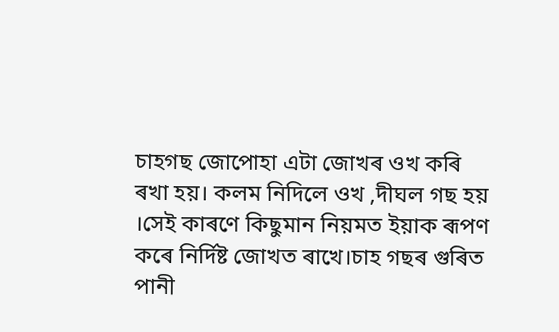চাহগছ জোপোহা এটা জোখৰ ওখ কৰি ৰখা হয়। কলম নিদিলে ওখ ,দীঘল গছ হয় ।সেই কাৰণে কিছুমান নিয়মত ইয়াক ৰূপণ কৰে নিৰ্দিষ্ট জোখত ৰাখে।চাহ গছৰ গুৰিত পানী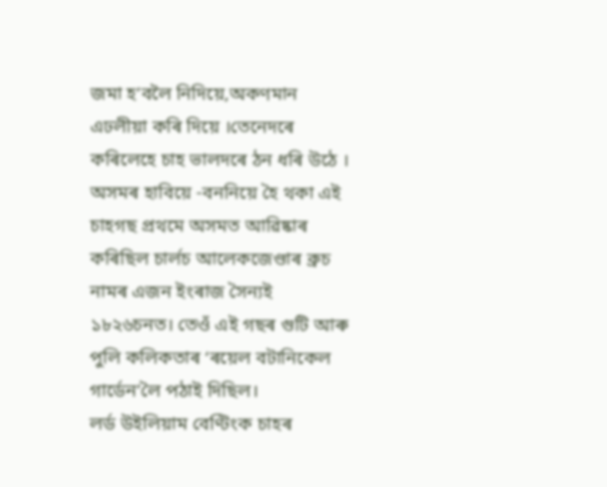জমা হ’বলৈ নিদিয়ে,অকণমান এঢলীয়া কৰি দিয়ে ।তেনেদৰে কৰিলেহে চাহ ভালদৰে ঠন ধৰি উঠে ।
অসমৰ হাবিয়ে -বননিয়ে হৈ থকা এই চাহগছ প্ৰথমে অসমত আৱিষ্কাৰ কৰিছিল চাৰ্লচ আলেকজেণ্ডাৰ ব্ৰুচ নামৰ এজন ইংৰাজ সৈন্যই ১৮২৬চনত। তেওঁ এই গছৰ গুটি আৰু পুলি কলিকতাৰ ‘ৰয়েল বটানিকেল গাৰ্ডেন’লৈ পঠাই দিছিল।
লৰ্ড উইলিয়াম বেণ্টিংক চাহৰ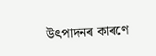উৎপাদনৰ কাৰণে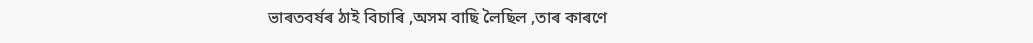ভাৰতবৰ্ষৰ ঠাই বিচাৰি ,অসম বাছি লৈছিল ,তাৰ কাৰণে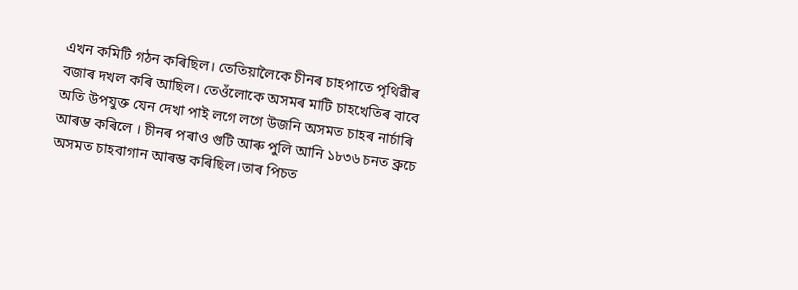এখন কমিটি গঠন কৰিছিল। তেতিয়ালৈকে চীনৰ চাহপাতে পৃথিৱীৰ বজাৰ দখল কৰি আছিল। তেওঁলোকে অসমৰ মাটি চাহখেতিৰ বাবে অতি উপযুক্ত যেন দেখা পাই লগে লগে উজনি অসমত চাহৰ নাৰ্চাৰি আৰম্ভ কৰিলে । চীনৰ পৰাও গুটি আৰু পুলি আনি ১৮৩৬ চনত ব্ৰুচে অসমত চাহবাগান আৰম্ভ কৰিছিল।তাৰ পিচত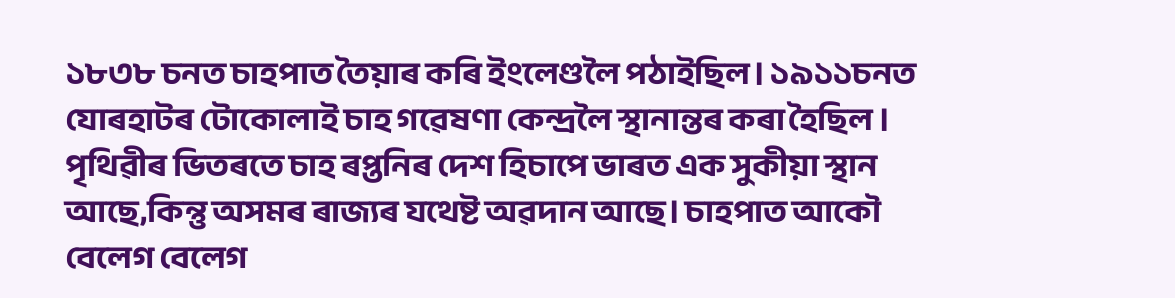১৮৩৮ চনত চাহপাত তৈয়াৰ কৰি ইংলেণ্ডলৈ পঠাইছিল। ১৯১১চনত যোৰহাটৰ টোকোলাই চাহ গৱেষণা কেন্দ্ৰলৈ স্থানান্তৰ কৰা হৈছিল ।
পৃথিৱীৰ ভিতৰতে চাহ ৰপ্তনিৰ দেশ হিচাপে ভাৰত এক সুকীয়া স্থান আছে,কিন্তু অসমৰ ৰাজ্যৰ যথেষ্ট অৱদান আছে। চাহপাত আকৌ বেলেগ বেলেগ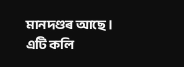মানদণ্ডৰ আছে। এটি কলি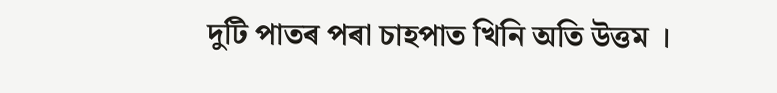দুটি পাতৰ পৰা চাহপাত খিনি অতি উত্তম ।